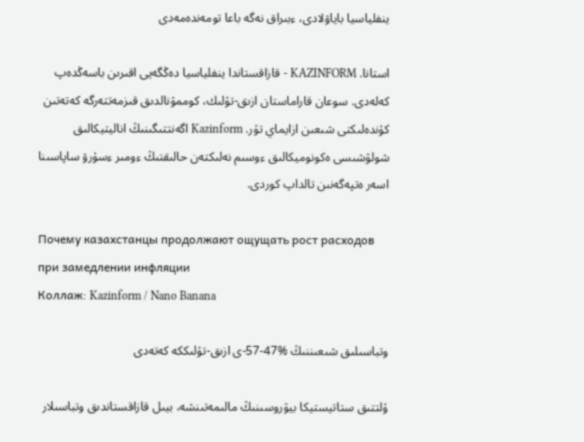ينفلياسيا باياۋلادى، ءبىراق نەگە باعا تومەندەمەدى

استانا. KAZINFORM - قازاقستاندا ينفلياسيا دەڭگەيى اقىرىن باسەڭدەپ كەلەدى. سوعان قاراماستان ازىق-تۇلىك، كوممۋنالدىق قىزمەتتەرگە كەتەتىن كۇندەلىكتى شىعىن ازايماي تۇر. Kazinform اگەنتتىگىنىڭ اناليتيكالىق شولۋشىسى ەكونوميكالىق ءوسىم نەلىكتەن حالىقتىڭ ءومىر ءسۇرۋ ساپاسىنا اسەر ەتپەگەنىن تالداپ كوردى.

Почему казахстанцы продолжают ощущать рост расходов при замедлении инфляции
Коллаж: Kazinform / Nano Banana

وتباسىلىق شىعىننىڭ %47-57-ى ازىق-تۇلىككە كەتەدى

ۇلتتىق ستاتيستيكا بيۋروسىنىڭ مالىمەتىنشە، بيىل قازاقستاندىق وتباسىلار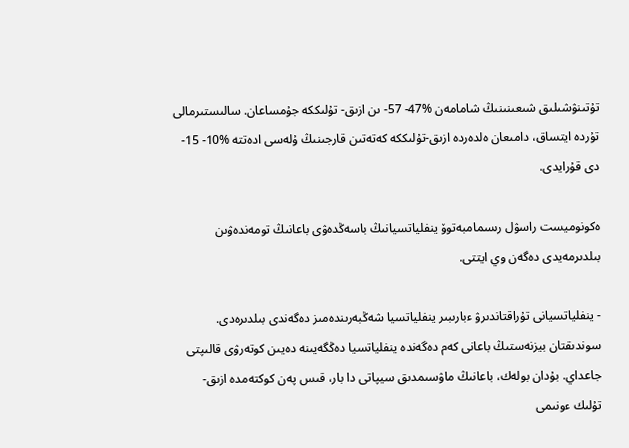تۇتىنۋشىلىق شىعىنىنىڭ شامامەن %47- 57- ىن ازىق- تۇلىككە جۇمساعان. سالىستىرمالى تۇردە ايتساق، دامىعان ەلدەردە ازىق-تۇلىككە كەتەتىن قارجىنىڭ ۇلەسى ادەتتە %10- 15- دى قۇرايدى.

ەكونوميست راسۋل رىسمامبەتوۆ ينفلياتسيانىڭ باسەڭدەۋى باعانىڭ تومەندەۋىن بىلدىرمەيدى دەگەن وي ايتتى.

- ينفلياتسيانى تۇراقتاندىرۋ ءبارىبىر ينفلياتسيا شەڭبەرىندەمىز دەگەندى بىلدىرەدى. سوندىقتان بيزنەستىڭ باعانى كەم دەگەندە ينفلياتسيا دەڭگەيىنە دەيىن كوتەرۋى قالىپتى جاعداي. بۇدان بولەك، باعانىڭ ماۋسىمدىق سيپاتى دا بار، قىس پەن كوكتەمدە ازىق-تۇلىك ءونىمى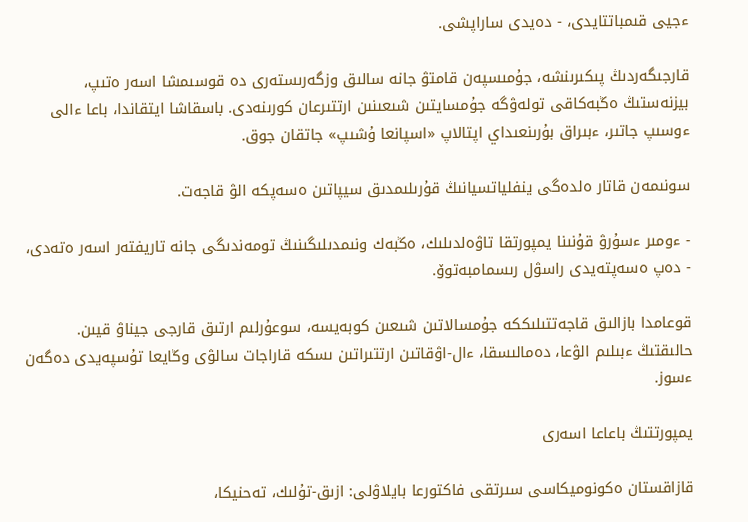ءجيى قىمباتتايدى، - دەيدى ساراپشى.

قارجىگەردىڭ پىكىرىنشە، جۇمىسپەن قامتۋ جانە سالىق وزگەرىستەرى دە قوسىمشا اسەر ەتىپ، بيزنەستىڭ ەڭبەكاقى تولەۋگە جۇمسايتىن شىعىنىن ارتتىرعان كورىنەدى. باسقاشا ايتقاندا، باعا ءالى ءوسىپ جاتىر، ءبىراق بۇرىنعىداي اپتالاپ «اسپانعا ۇشىپ» جاتقان جوق.

سونىمەن قاتار ەلدەگى ينفلياتسيانىڭ قۇرىلىمدىق سيپاتىن ەسەپكە الۋ قاجەت.

- ءومىر ءسۇرۋ قۇنىنا يمپورتقا تاۋەلدىلىك، ەڭبەك ونىمدىلىگىنىڭ تومەندىگى جانە تاريفتەر اسەر ەتەدى، - دەپ ەسەپتەيدى راسۋل رىسمامبەتوۆ.

قوعامدا بازالىق قاجەتتىلىككە جۇمسالاتىن شىعىن كوبەيسە، سوعۇرلىم ارتىق قارجى جيناۋ قيىن. حالىقتىڭ ءبىلىم الۋعا، دەمالىسقا، ءال-اۋقاتىن ارتتىراتىن ىسكە قاراجات سالۋى وڭايعا تۇسپەيدى دەگەن ءسوز.

يمپورتتىڭ باعاعا اسەرى

قازاقستان ەكونوميكاسى سىرتقى فاكتورعا بايلاۋلى: ازىق-تۇلىك، تەحنيكا،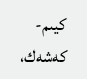كيىم-كەشەك،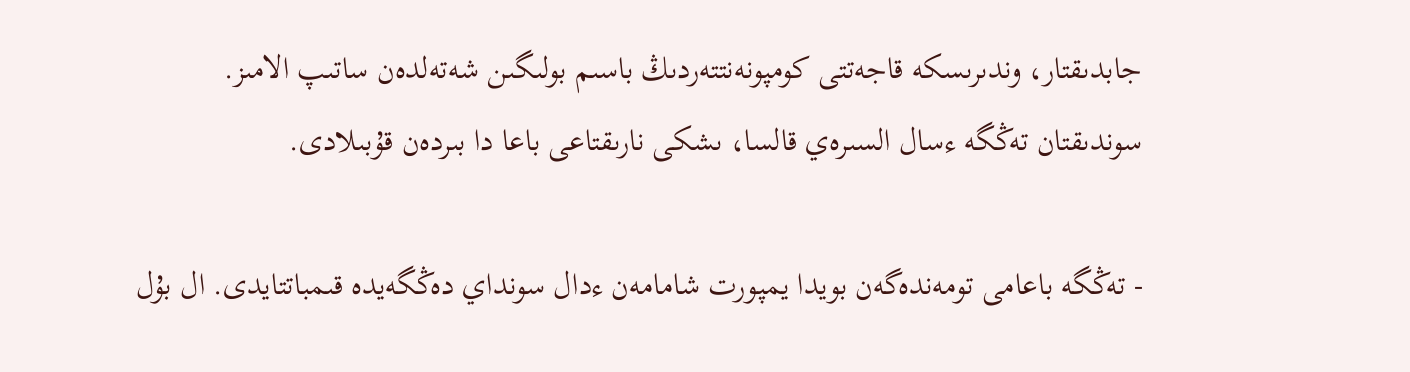جابدىقتار، وندىرىسكە قاجەتتى كومپونەنتتەردىڭ باسىم بولىگىن شەتەلدەن ساتىپ الامىز. سوندىقتان تەڭگە ءسال السىرەي قالسا، ىشكى نارىقتاعى باعا دا بىردەن قۇبىلادى.

- تەڭگە باعامى تومەندەگەن بويدا يمپورت شامامەن ءدال سونداي دەڭگەيدە قىمباتتايدى. ال بۇل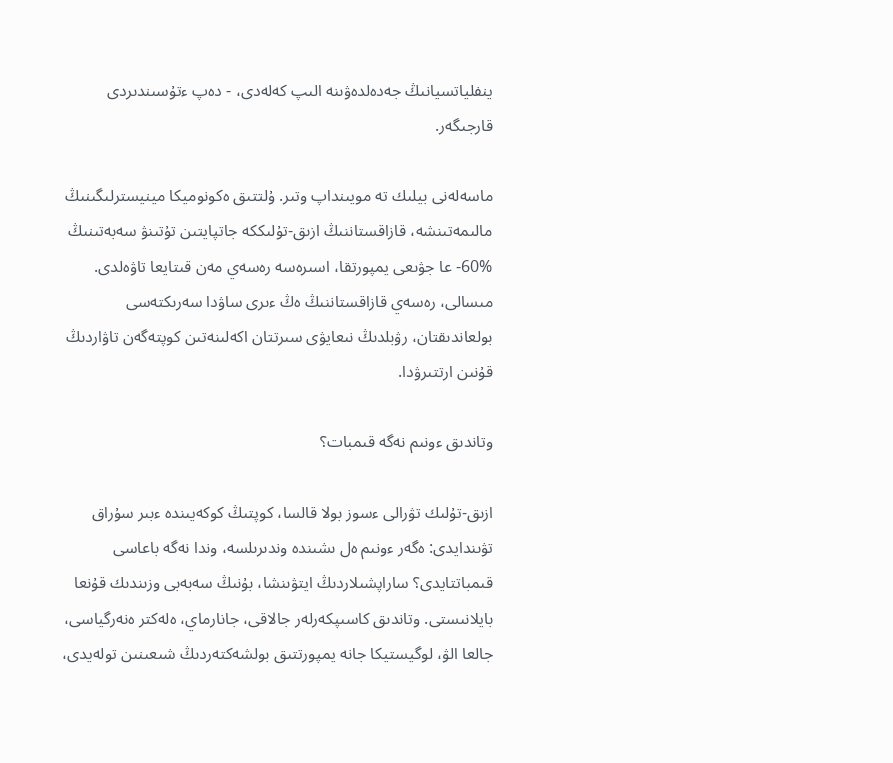ينفلياتسيانىڭ جەدەلدەۋىنە الىپ كەلەدى، - دەپ ءتۇسىندىردى قارجىگەر.

ماسەلەنى بيلىك تە مويىنداپ وتىر. ۇلتتىق ەكونوميكا مينيسترلىگىنىڭ مالىمەتىنشە، قازاقستاننىڭ ازىق-تۇلىككە جاتپايتىن تۇتىنۋ سەبەتىنىڭ %60- عا جۋىعى يمپورتقا، اسىرەسە رەسەي مەن قىتايعا تاۋەلدى. مىسالى، رەسەي قازاقستاننىڭ ەڭ ءىرى ساۋدا سەرىكتەسى بولعاندىقتان، رۋبلدىڭ نىعايۋى سىرتتان اكەلىنەتىن كوپتەگەن تاۋاردىڭ قۇنىن ارتتىرۋدا.

وتاندىق ءونىم نەگە قىمبات؟

ازىق-تۇلىك تۋرالى ءسوز بولا قالسا، كوپتىڭ كوكەيىندە ءبىر سۇراق تۋىندايدى: ەگەر ءونىم ەل ىشىندە وندىرىلسە، وندا نەگە باعاسى قىمباتتايدى؟ ساراپشىلاردىڭ ايتۋىنشا، بۇنىڭ سەبەبى وزىندىك قۇنعا بايلانىستى. وتاندىق كاسىپكەرلەر جالاقى، جانارماي، ەلەكتر ەنەرگياسى، جالعا الۋ، لوگيستيكا جانە يمپورتتىق بولشەكتەردىڭ شىعىنىن تولەيدى،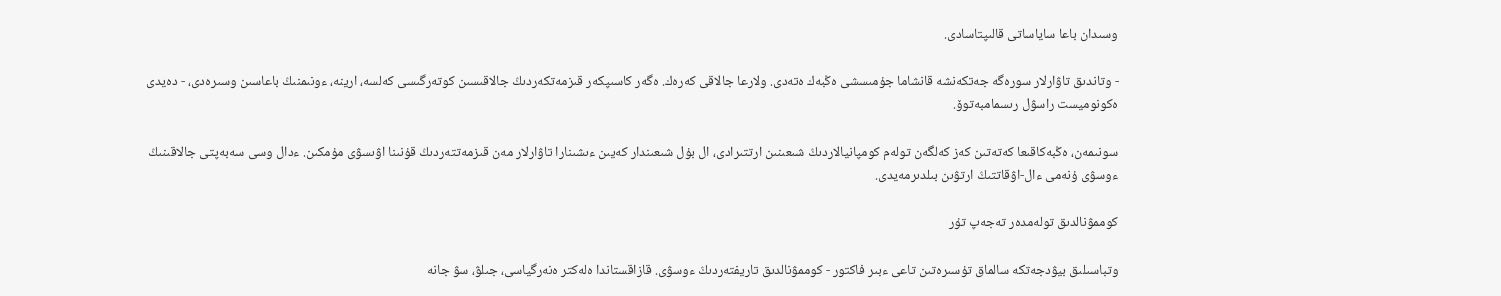وسىدان باعا ساياساتى قالىپتاسادى.

- وتاندىق تاۋارلار سورەگە جەتكەنشە قانشاما جۇمىسشى ەڭبەك ەتەدى. ولارعا جالاقى كەرەك. ەگەر كاسىپكەر قىزمەتكەردىڭ جالاقىسىن كوتەرگىسى كەلسە، ارينە، ءونىمنىڭ باعاسىن وسىرەدى، - دەيدى ەكونوميست راسۋل رىسمامبەتوۆ.

سونىمەن، ەڭبەكاقىعا كەتەتىن كەز كەلگەن تولەم كومپانيالاردىڭ شىعىنىن ارتتىرادى، ال بۇل شىعىندار كەيىن ءىشىنارا تاۋارلار مەن قىزمەتتەردىڭ قۇنىنا اۋىسۋى مۇمكىن. ءدال وسى سەبەپتى جالاقىنىڭ ءوسۋى ۇنەمى ءال-اۋقاتتىڭ ارتۋىن بىلدىرمەيدى.

كوممۋنالدىق تولەمدەر تەجەپ تۇر

وتباسىلىق بيۋدجەتكە سالماق تۇسىرەتىن تاعى ءبىر فاكتور - كوممۋنالدىق تاريفتەردىڭ ءوسۋى. قازاقستاندا ەلەكتر ەنەرگياسى، جىلۋ، سۋ جانە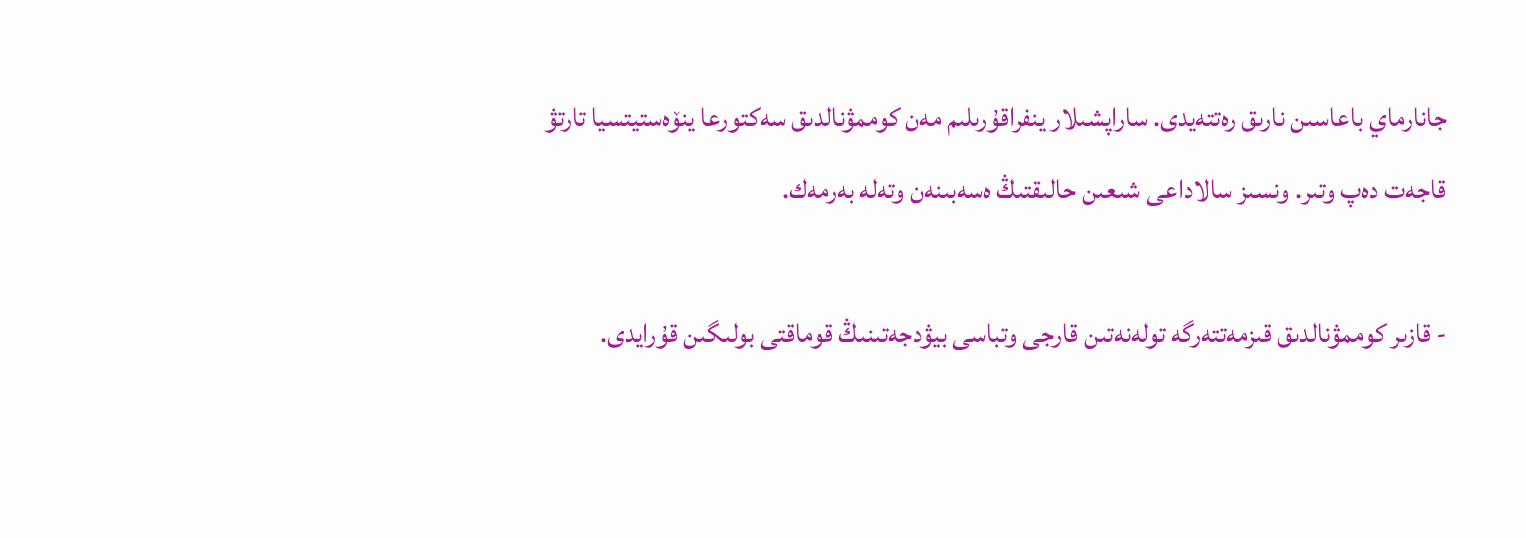جانارماي باعاسىن نارىق رەتتەيدى. ساراپشىلار ينفراقۇرىلىم مەن كوممۋنالدىق سەكتورعا ينۆەستيتسيا تارتۋ قاجەت دەپ وتىر. ونسىز سالاداعى شىعىن حالىقتىڭ ەسەبىنەن وتەلە بەرمەك.

- قازىر كوممۋنالدىق قىزمەتتەرگە تولەنەتىن قارجى وتباسى بيۋدجەتىنىڭ قوماقتى بولىگىن قۇرايدى.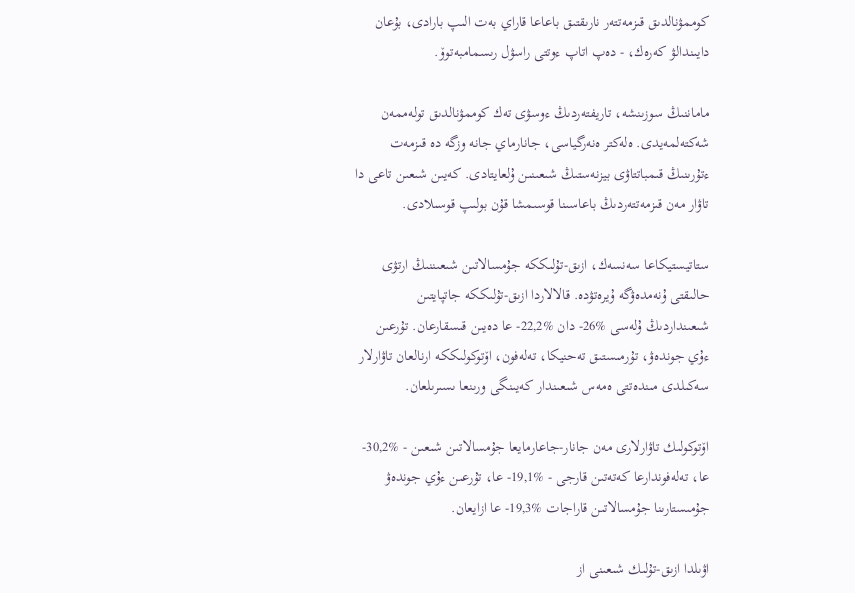كوممۋنالدىق قىزمەتتەر نارىقتىق باعاعا قاراي بەت الىپ بارادى، بۇعان دايىندالۋ كەرەك، - دەپ اتاپ ءوتتى راسۋل رىسمامبەتوۆ.

ماماننىڭ سوزىنشە، تاريفتەردىڭ ءوسۋى تەك كوممۋنالدىق تولەممەن شەكتەلمەيدى. ەلەكتر ەنەرگياسى، جانارماي جانە وزگە دە قىزمەت ءتۇرىنىڭ قىمباتتاۋى بيزنەستىڭ شىعىنىن ۇلعايتادى. كەيىن شىعىن تاعى دا تاۋار مەن قىزمەتتەردىڭ باعاسىنا قوسىمشا قۇن بولىپ قوسىلادى.

ستاتيستيكاعا سەنسەك، ازىق-تۇلىككە جۇمسالاتىن شىعىننىڭ ارتۋى حالىقتى ۇنەمدەۋگە ۇيرەتۋدە. قالالاردا ازىق-تۇلىككە جاتپايتىن شىعىنداردىڭ ۇلەسى %26- دان %22,2- عا دەيىن قىسقارعان. تۇرعىن ءۇي جوندەۋ، تۇرمىستىق تەحنيكا، تەلەفون، اۆتوكولىككە ارنالعان تاۋارلار سەكىلدى مىندەتتى ەمەس شىعىندار كەيىنگى ورىنعا ىسىرىلعان.

اۆتوكولىك تاۋارلارى مەن جانار-جاعارمايعا جۇمسالاتىن شىعىن - %30,2- عا، تەلەفوندارعا كەتەتىن قارجى - %19,1- عا، تۇرعىن ءۇي جوندەۋ جۇمىستارىنا جۇمسالاتىن قاراجات %19,3- عا ازايعان.

اۋىلدا ازىق-تۇلىك شىعىنى از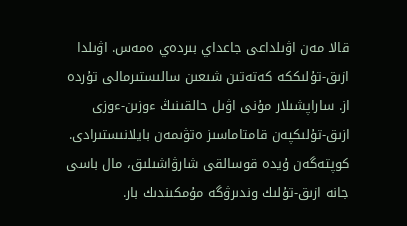قالا مەن اۋىلداعى جاعداي بىردەي ەمەس. اۋىلدا ازىق-تۇلىككە كەتەتىن شىعىن سالىستىرمالى تۇردە از. ساراپشىلار مۇنى اۋىل حالقىنىڭ ءوزىن-ءوزى ازىق-تۇلىكپەن قامتاماسىز ەتۋىمەن بايلانىستىرادى. كوپتەگەن ۇيدە قوسالقى شارۋاشىلىق، مال باسى جانە ازىق-تۇلىك وندىرۋگە مۇمكىندىك بار.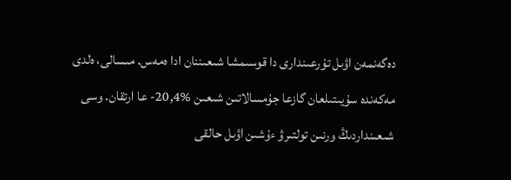دەگەنمەن اۋىل تۇرعىندارى دا قوسىمشا شىعىننان ادا ەمەس. مىسالى، ەلدى مەكەندە سۇيىتىلعان گازعا جۇمسالاتىن شىعىن %20,4- عا ارتقان. وسى شىعىنداردىڭ ورنىن تولتىرۋ ءۇشىن اۋىل حالقى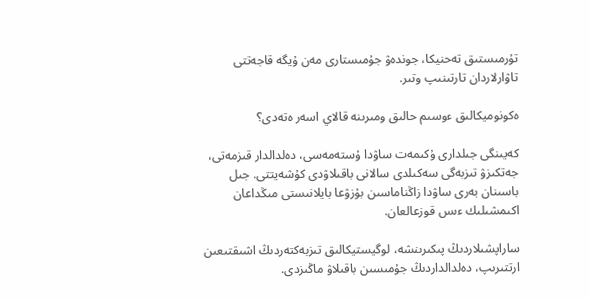تۇرمىستىق تەحنيكا، جوندەۋ جۇمىستارى مەن ۇيگە قاجەتتى تاۋارلاردان تارتىنىپ وتىر.

ەكونوميكالىق ءوسىم حالىق ومىرىنە قالاي اسەر ەتەدى؟

كەيىنگى جىلدارى ۇكىمەت ساۋدا ۇستەمەسى، دەلدالدار قىزمەتى، جەتكىزۋ تىزبەگى سەكىلدى سالانى باقىلاۋدى كۇشەيتتى. جىل باسىنان بەرى ساۋدا زاڭناماسىن بۇزۋعا بايلانىستى مىڭداعان اكىمشىلىك ءىس قوزعالعان.

ساراپشىلاردىڭ پىكىرىنشە، لوگيستيكالىق تىزبەكتەردىڭ اشىقتىعىن ارتتىرىپ، دەلدالداردىڭ جۇمىسىن باقىلاۋ ماڭىزدى.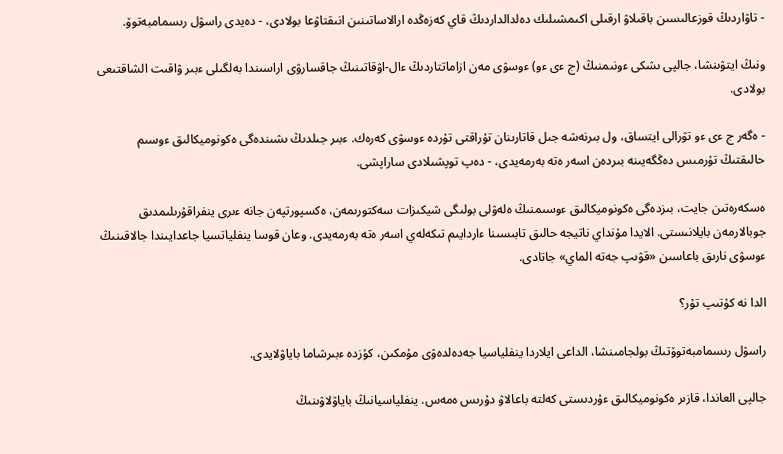- تاۋاردىڭ قوزعالىسىن باقىلاۋ ارقىلى اكىمشىلىك دەلدالداردىڭ قاي كەزەڭدە ارالاساتىنىن انىقتاۋعا بولادى، - دەيدى راسۋل رىسمامبەتوۆ.

ونىڭ ايتۋىنشا، جالپى ىشكى ءونىمنىڭ (ج ءى ءو) ءوسۋى مەن ازاماتتاردىڭ ءال-اۋقاتىنىڭ جاقسارۋى اراسىندا بەلگىلى ءبىر ۋاقىت الشاقتىعى بولادى.

- ەگەر ج ءى ءو تۋرالى ايتساق، ول بىرنەشە جىل قاتارىنان تۇراقتى تۇردە ءوسۋى كەرەك. ءبىر جىلدىڭ ىشىندەگى ەكونوميكالىق ءوسىم حالىقتىڭ تۇرمىس دەڭگەيىنە بىردەن اسەر ەتە بەرمەيدى، - دەپ توپشىلادى ساراپشى.

ەسكەرەتىن جايت، بىزدەگى ەكونوميكالىق ءوسىمنىڭ ەلەۋلى بولىگى شيكىزات سەكتورىمەن، ەكسپورتپەن جانە ءىرى ينفراقۇرىلىمدىق جوبالارمەن بايلانىستى. الايدا مۇنداي ناتيجە حالىق تابىسىنا ءاردايىم تىكەلەي اسەر ەتە بەرمەيدى. وعان قوسا ينفلياتسيا جاعدايىندا جالاقىنىڭ ءوسۋى نارىق باعاسىن «قۋىپ جەتە الماي» جاتادى.

الدا نە كۇتىپ تۇر؟

راسۋل رىسمامبەتوۆتىڭ بولجامىنشا، الداعى ايلاردا ينفلياسيا جەدەلدەۋى مۇمكىن، كۇزدە ءبىرشاما باياۋلايدى.

جالپى العاندا، قازىر ەكونوميكالىق ءۇردىستى كەلتە باعالاۋ دۇرىس ەمەس. ينفلياسيانىڭ باياۋلاۋىنىڭ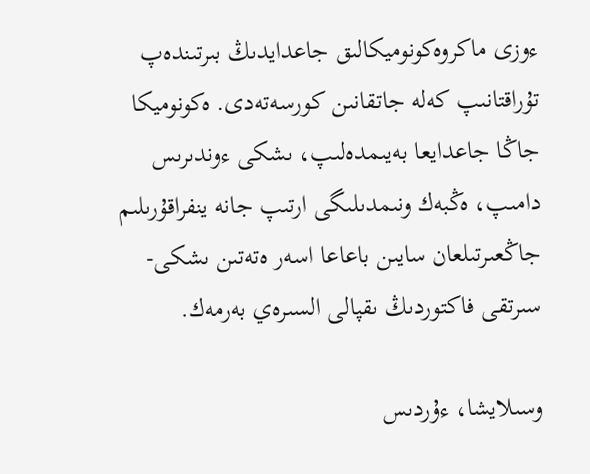ءوزى ماكروەكونوميكالىق جاعدايدىڭ بىرتىندەپ تۇراقتانىپ كەلە جاتقانىن كورسەتەدى. ەكونوميكا جاڭا جاعدايعا بەيىمدەلىپ، ىشكى ءوندىرىس دامىپ، ەڭبەك ونىمدىلىگى ارتىپ جانە ينفراقۇرىلىم جاڭعىرتىلعان سايىن باعاعا اسەر ەتەتىن ىشكى-سىرتقى فاكتوردىڭ ىقپالى السىرەي بەرمەك.

وسىلايشا، ءۇردىس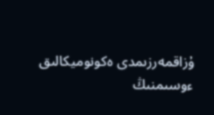ۇزاقمەرزىمدى ەكونوميكالىق ءوسىمنىڭ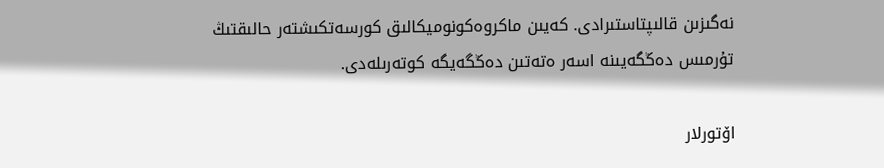نەگىزىن قالىپتاستىرادى. كەيىن ماكروەكونوميكالىق كورسەتكىشتەر حالىقتىڭ تۇرمىس دەڭگەيىنە اسەر ەتەتىن دەڭگەيگە كوتەرىلەدى.

اۆتورلار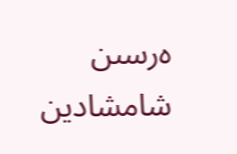ەرسىن شامشادين